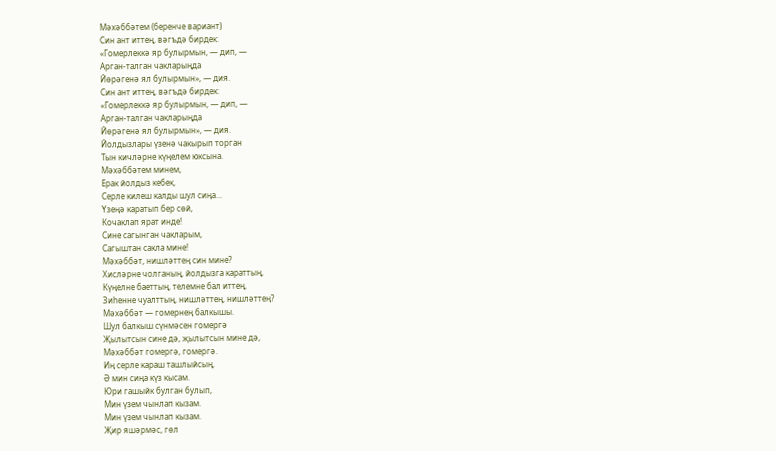Мәхәббәтем (беренче вариант)
Син ант иттең, вәгъдә бирдек:
«Гомерлеккә яр булырмын, — дип, —
Арган-талган чакларыңда
Йөрәгенә ял булырмын», — дия.
Син ант иттең, вәгъдә бирдек:
«Гомерлеккә яр булырмын, — дип, —
Арган-талган чакларыңда
Йөрәгенә ял булырмын», — дия.
Йолдызлары үзенә чакырып торган
Тын кичләрне күңелем юксына.
Мәхәббәтем минем,
Ерак йолдыз кебек,
Серле килеш калды шул сиңа…
Үзеңә каратып бер сөй,
Кочаклап ярат инде!
Сине сагынган чакларым,
Сагыштан сакла мине!
Мәхәббәт, нишләттең син мине?
Хисләрне чолганың, йолдызга караттың,
Күңелне баеттың, телемне бал иттең,
Зиһенне чуалттың, нишләттең, нишләттең?
Мәхәббәт — гомернең балкышы.
Шул балкыш сүнмәсен гомергә
Җылытсын сине дә, җылытсын мине дә,
Мәхәббәт гомергә, гомергә.
Иң серле караш ташлыйсың,
Ә мин сиңа күз кысам.
Юри гашыйк булган булып,
Мин үзем чынлап кызам.
Мин үзем чынлап кызам.
Җир яшәрмәс, гөл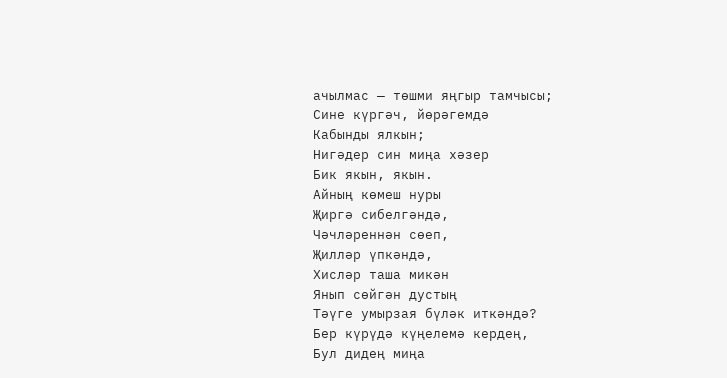ачылмас — төшми яңгыр тамчысы;
Сине күргәч, йөрәгемдә
Кабынды ялкын;
Нигәдер син миңа хәзер
Бик якын, якын.
Айның көмеш нуры
Җиргә сибелгәндә,
Чәчләреннән сөеп,
Җилләр үпкәндә,
Хисләр таша микән
Янып сөйгән дустың
Тәүге умырзая бүләк иткәндә?
Бер күрүдә күңелемә кердең,
Бул дидең миңа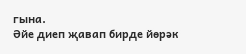гына.
Әйе диеп җавап бирде йөрәк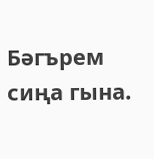Бәгърем сиңа гына.